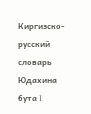Киргизско-русский словарь Юдахина
бута I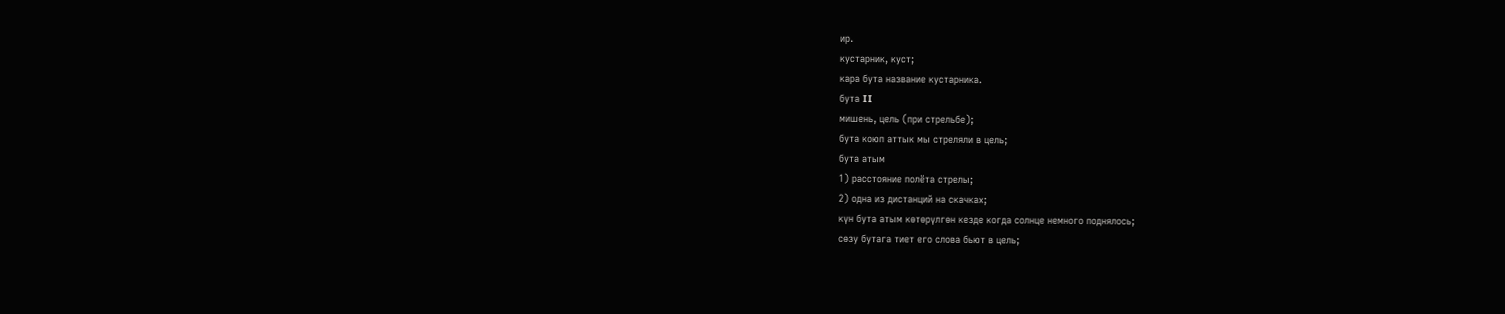ир.
кустарник, куст;
кара бута название кустарника.
бута II
мишень, цель (при стрельбе);
бута коюп аттык мы стреляли в цель;
бута атым
1) расстояние полёта стрелы;
2) одна из дистанций на скачках;
күн бута атым көтөрүлгөн кезде когда солнце немного поднялось;
сөзу бутага тиет его слова бьют в цель;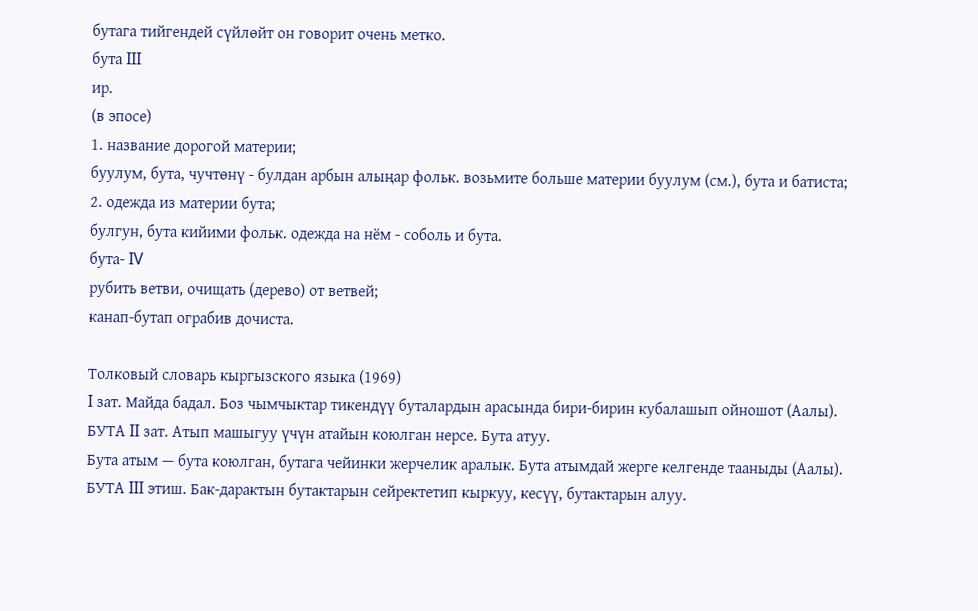бутага тийгендей сүйлөйт он говорит очень метко.
бута III
ир.
(в эпосе)
1. название дорогой материи;
буулум, бута, чучтөнү - булдан арбын алыңар фольк. возьмите больше материи буулум (см.), бута и батиста;
2. одежда из материи бута;
булгун, бута кийими фольк. одежда на нём - соболь и бута.
бута- IV
рубить ветви, очищать (дерево) от ветвей;
канап-бутап ограбив дочиста.

Толковый словарь кыргызского языка (1969)
I зат. Майда бадал. Боз чымчыктар тикендүү буталардын арасында бири-бирин кубалашып ойношот (Аалы).
БУТА II зат. Атып машыгуу үчүн атайын коюлган нерсе. Бута атуу.
Бута атым — бута коюлган, бутага чейинки жерчелик аралык. Бута атымдай жерге келгенде тааныды (Аалы).
БУТА III этиш. Бак-дарактын бутактарын сейректетип кыркуу, кесүү, бутактарын алуу.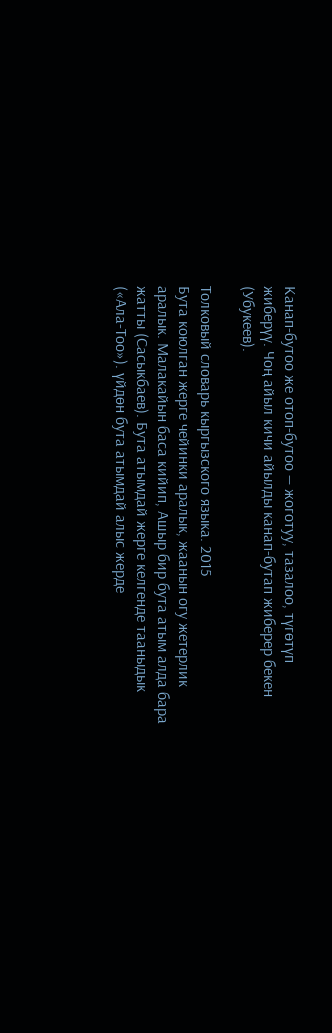Канап-бутоо же отоп-бутоо — жоготуу, тазалоо, түгөтүп жиберүү. Чоң айыл кичи айылды канап-бутап жиберер бекен (Убукеев).

Толковый словарь кыргызского языка. 2015
Бута коюлган жерге чейинки аралык, жаанын огу жетерлик аралык. Малакайын баса кийип, Ашыр бир бута атым алда бара жатты (Сасыкбаев). Бута атымдай жерге келгенде тааныдык («Ала-Тоо»). үйдөн бута атымдай алыс жерде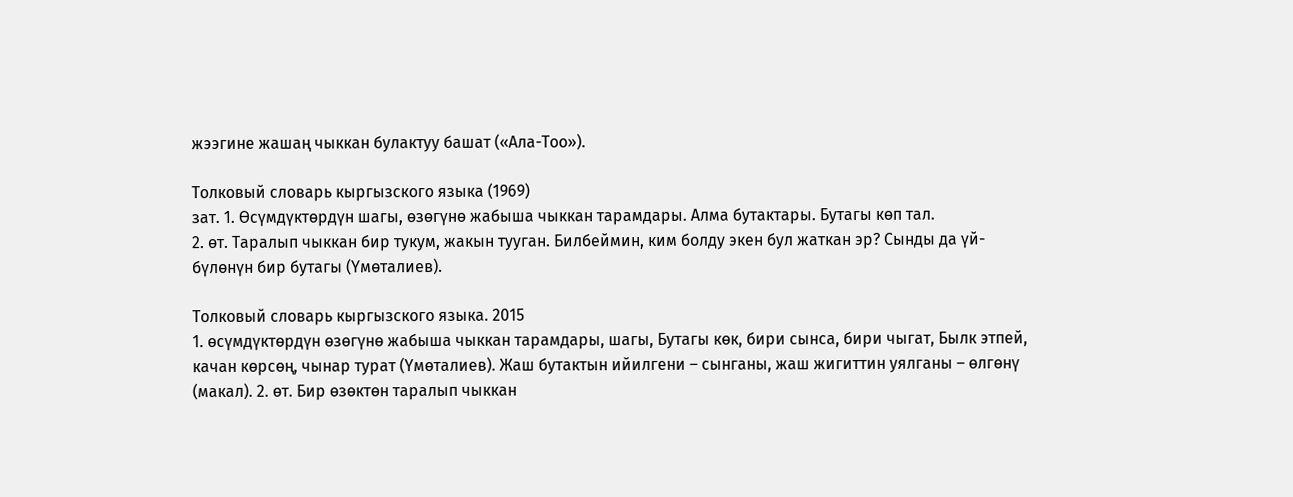жээгине жашаң чыккан булактуу башат («Ала-Тоо»).

Толковый словарь кыргызского языка (1969)
зат. 1. Өсүмдүктөрдүн шагы, өзөгүнө жабыша чыккан тарамдары. Алма бутактары. Бутагы көп тал.
2. өт. Таралып чыккан бир тукум, жакын тууган. Билбеймин, ким болду экен бул жаткан эр? Сынды да үй-бүлөнүн бир бутагы (Үмөталиев).

Толковый словарь кыргызского языка. 2015
1. өсүмдүктөрдүн өзөгүнө жабыша чыккан тарамдары, шагы, Бутагы көк, бири сынса, бири чыгат, Былк этпей, качан көрсөң, чынар турат (Үмөталиев). Жаш бутактын ийилгени – сынганы, жаш жигиттин уялганы – өлгөнү (макал). 2. өт. Бир өзөктөн таралып чыккан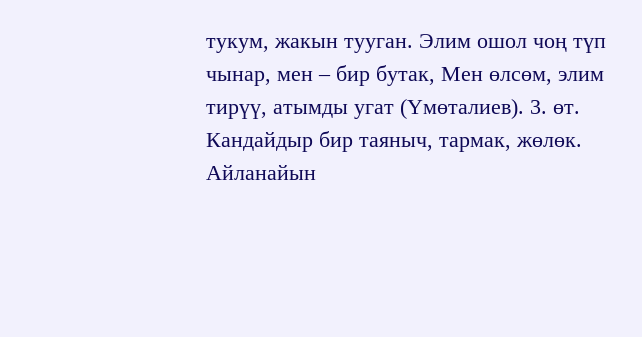тукум, жакын тууган. Элим ошол чоң түп чынар, мен – бир бутак, Мен өлсөм, элим тирүү, атымды угат (Үмөталиев). 3. өт. Кандайдыр бир таяныч, тармак, жөлөк. Айланайын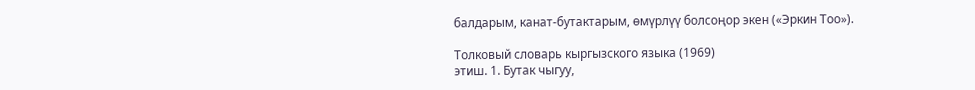балдарым, канат-бутактарым, өмүрлүү болсоңор экен («Эркин Тоо»).

Толковый словарь кыргызского языка (1969)
этиш. 1. Бутак чыгуу,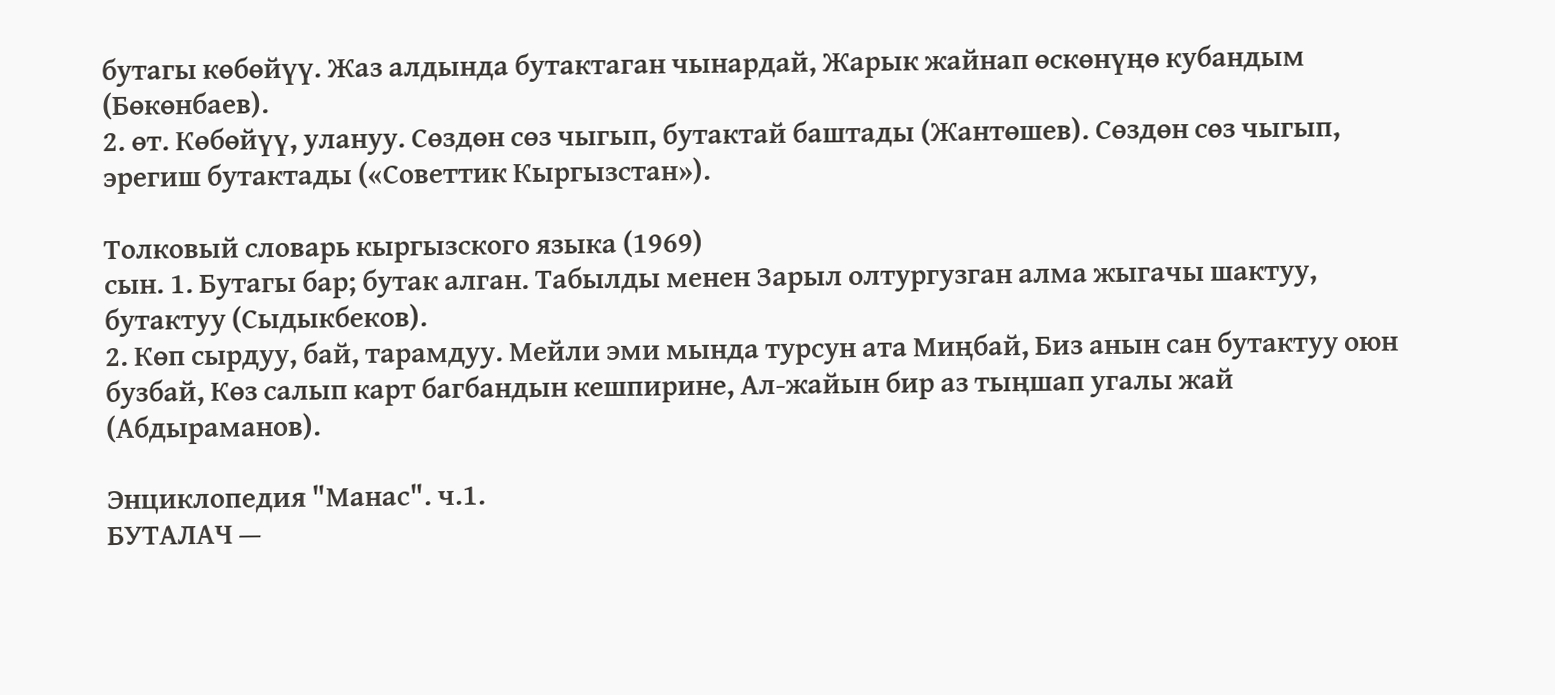бутагы көбөйүү. Жаз алдында бутактаган чынардай, Жарык жайнап өскөнүңө кубандым (Бөкөнбаев).
2. өт. Көбөйүү, улануу. Сөздөн сөз чыгып, бутактай баштады (Жантөшев). Сөздөн сөз чыгып, эрегиш бутактады («Советтик Кыргызстан»).

Толковый словарь кыргызского языка (1969)
сын. 1. Бутагы бар; бутак алган. Табылды менен Зарыл олтургузган алма жыгачы шактуу, бутактуу (Сыдыкбеков).
2. Көп сырдуу, бай, тарамдуу. Мейли эми мында турсун ата Миңбай, Биз анын сан бутактуу оюн бузбай, Көз салып карт багбандын кешпирине, Ал-жайын бир аз тыңшап угалы жай (Абдыраманов).

Энциклопедия "Манас". ч.1.
БУТАЛАЧ —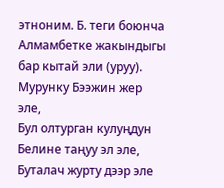этноним. Б. теги боюнча Алмамбетке жакындыгы бар кытай эли (уруу).
Мурунку Бээжин жер эле,
Бул олтурган кулуңдун
Белине таңуу эл эле,
Буталач журту дээр эле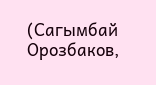(Сагымбай Орозбаков,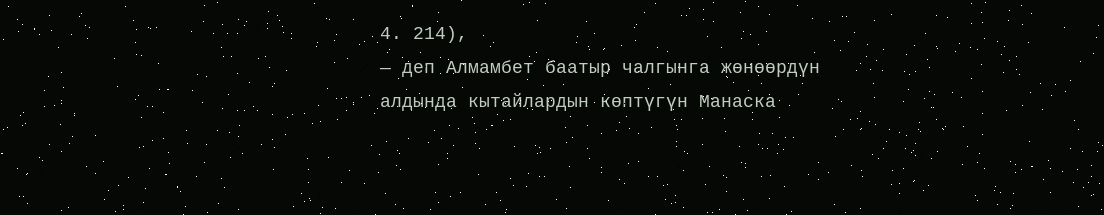4. 214),
— деп Алмамбет баатыр чалгынга жөнөөрдүн алдында кытайлардын көптүгүн Манаска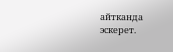айтканда эскерет.